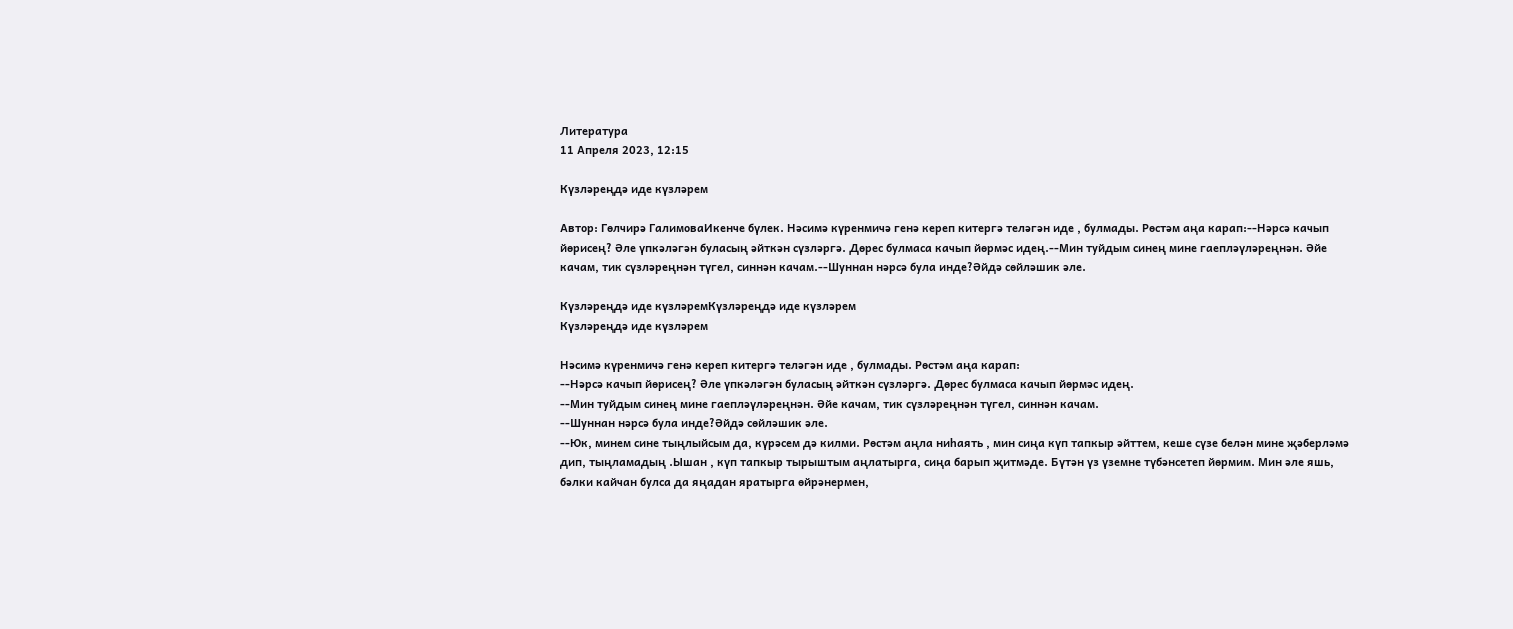Литература
11 Апреля 2023, 12:15

Күзләреңдә иде күзләрем

Автор: Гөлчирә ГалимоваИкенче бүлек. Нәсимә күренмичә генә кереп китергә теләгән иде , булмады. Рөстәм аңа карап:--Нәрсә качып йөрисең? Әле үпкәләгән буласың әйткән сүзләргә. Дөрес булмаса качып йөрмәс идең.--Мин туйдым синең мине гаепләүләреңнән. Әйе качам, тик сүзләреңнән түгел, синнән качам.--Шуннан нәрсә була инде?Әйдә сөйләшик әле.

Күзләреңдә иде күзләремКүзләреңдә иде күзләрем
Күзләреңдә иде күзләрем

Нәсимә күренмичә генә кереп китергә теләгән иде , булмады. Рөстәм аңа карап:
--Нәрсә качып йөрисең? Әле үпкәләгән буласың әйткән сүзләргә. Дөрес булмаса качып йөрмәс идең.
--Мин туйдым синең мине гаепләүләреңнән. Әйе качам, тик сүзләреңнән түгел, синнән качам.
--Шуннан нәрсә була инде?Әйдә сөйләшик әле.
--Юк, минем сине тыңлыйсым да, күрәсем дә килми. Рөстәм аңла ниһаять , мин сиңа күп тапкыр әйттем, кеше сүзе белән мине җәберләмә дип, тыңламадың .Ышан , күп тапкыр тырыштым аңлатырга, сиңа барып җитмәде. Бүтән үз үземне түбәнсетеп йөрмим. Мин әле яшь, бәлки кайчан булса да яңадан яратырга өйрәнермен,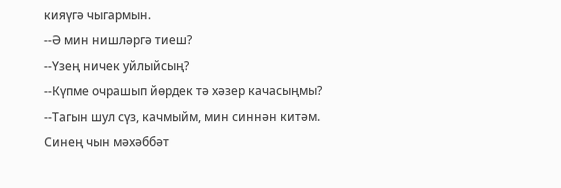кияүгә чыгармын.
--Ә мин нишләргә тиеш?
--Үзең ничек уйлыйсың?
--Күпме очрашып йөрдек тә хәзер качасыңмы?
--Тагын шул сүз, качмыйм, мин синнән китәм. Синең чын мәхәббәт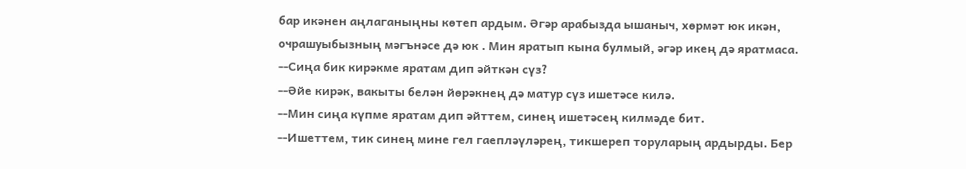бар икәнен аңлаганыңны көтеп ардым. Әгәр арабызда ышаныч, хөрмәт юк икән, очрашуыбызның мәгънәсе дә юк . Мин яратып кына булмый, әгәр икең дә яратмаса.
--Сиңа бик кирәкме яратам дип әйткән сүз?
--Әйе кирәк, вакыты белән йөрәкнең дә матур сүз ишетәсе килә.
--Мин сиңа күпме яратам дип әйттем, синең ишетәсең килмәде бит.
--Ишеттем, тик синең мине гел гаепләүләрең, тикшереп торуларың ардырды. Бер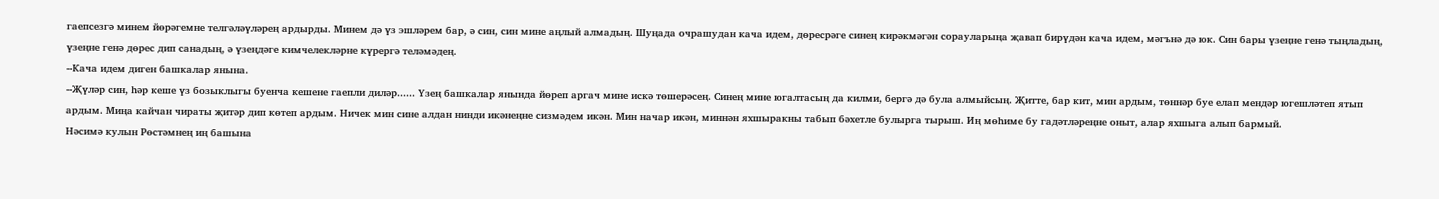гаепсезгә минем йөрәгемне телгәләүләрең ардырды. Минем дә үз эшләрем бар, ә син, син мине аңлый алмадың. Шуңада очрашудан кача идем, дөресрәге синең кирәкмәгән сорауларыңа җавап бирүдән кача идем, мәгънә дә юк. Син бары үзеңне генә тыңладың, үзеңне генә дөрес дип санадың, ә үзеңдәге кимчелекләрне күрергә теләмәдең.
--Кача идем диген башкалар янына.
--Җүләр син, һәр кеше үз бозыклыгы буенча кешене гаепли диләр...... Үзең башкалар янында йөреп аргач мине искә төшерәсең. Синең мине югалтасың да килми, бергә дә була алмыйсың. Җитте, бар кит, мин ардым, төннәр буе елап мендәр югешләтеп ятып ардым. Миңа кайчан чираты җитәр дип көтеп ардым. Ничек мин сине алдан нинди икәнеңне сизмәдем икән. Мин начар икән, миннән яхшыракны табып бәхетле булырга тырыш. Иң мөһиме бу гадәтләреңне оныт, алар яхшыга алып бармый.
Нәсимә кулын Рөстәмнең иң башына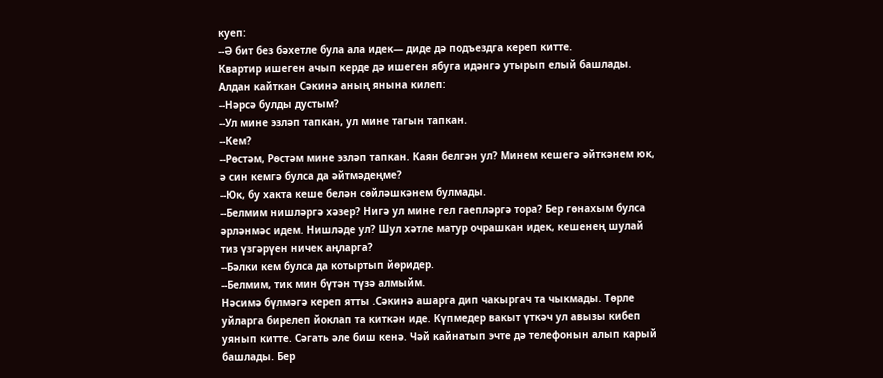куеп:
--Ә бит без бәхетле була ала идек— диде дә подъездга кереп китте.
Квартир ишеген ачып керде дә ишеген ябуга идәнгә утырып елый башлады. Алдан кайткан Сәкинә аның янына килеп:
--Нәрсә булды дустым?
--Ул мине эзләп тапкан, ул мине тагын тапкан.
--Кем?
--Рөстәм, Рөстәм мине эзләп тапкан. Каян белгән ул? Минем кешегә әйткәнем юк, ә син кемгә булса да әйтмәдеңме?
--Юк, бу хакта кеше белән сөйләшкәнем булмады.
--Белмим нишләргә хәзер? Нигә ул мине гел гаепләргә тора? Бер гөнахым булса әрләнмәс идем. Нишләде ул? Шул хәтле матур очрашкан идек, кешенең шулай тиз үзгәрүен ничек аңларга?
--Бәлки кем булса да котыртып йөридер.
--Белмим, тик мин бүтән түзә алмыйм.
Нәсимә бүлмәгә кереп ятты .Сәкинә ашарга дип чакыргач та чыкмады. Төрле уйларга бирелеп йоклап та киткән иде. Күпмедер вакыт үткәч ул авызы кибеп уянып китте. Сәгать әле биш кенә. Чәй кайнатып эчте дә телефонын алып карый башлады. Бер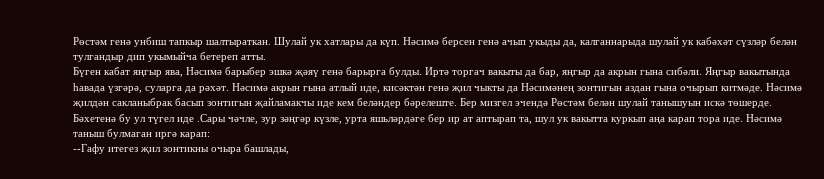Рөстәм генә унбиш тапкыр шалтыраткан. Шулай ук хатлары да күп. Нәсимә берсен генә ачып укыды да, калганнарыда шулай ук кабәхәт сүзләр белән тулгандыр дип укымыйча бетереп атты.
Бүген кабат яңгыр ява, Нәсимә барыбер эшкә җәяү генә барырга булды. Иртә торгач вакыты да бар, яңгыр да акрын гына сибәли. Яңгыр вакытында һавада үзгәрә, суларга да рәхәт. Нәсимә акрын гына атлый иде, кисәктән генә җил чыкты да Нәсимәнең зонтигын аздан гына очырып китмәде. Нәсимә җилдән сакланыбрак басып зонтигын җайламакчы иде кем беләндер бәрелеште. Бер мизгел эчендә Рөстәм белән шулай танышуын искә төшерде. Бәхетенә бу ул түгел иде .Сары чәчле, зур зәңгәр күзле, урта яшьләрдәге бер ир ат аптырап та, шул ук вакытта куркып аңа карап тора иде. Нәсимә таныш булмаган иргә карап:
--Гафу итегез җил зонтикны очыра башлады,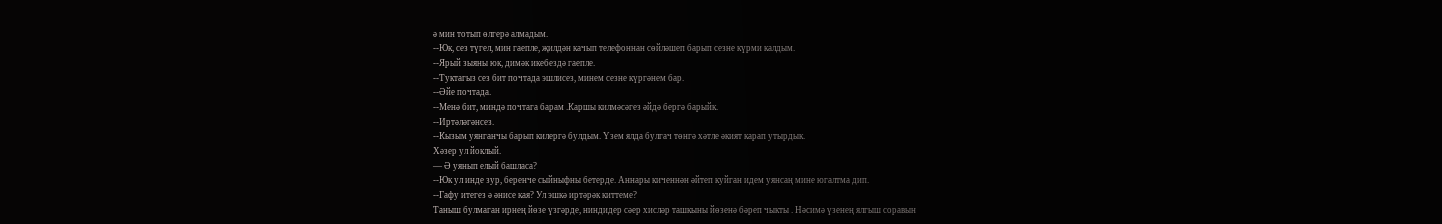ә мин тотып өлгерә алмадым.
--Юк, сез түгел, мин гаепле, җилдән качып телефоннан сөйләшеп барып сезне күрми калдым.
--Ярый зыяны юк, димәк икебездә гаепле.
--Туктагыз сез бит почтада эшлисез, минем сезне күргәнем бар.
--Әйе почтада.
--Менә бит, миндә почтага барам .Каршы килмәсәгез әйдә бергә барыйк.
--Иртәләгәнсез.
--Кызым уянганчы барып килергә булдым. Үзем ялда булгач төнгә хәтле әкият карап утырдык.
Хәзер ул йоклый.
— Ә уянып елый башласа?
--Юк ул инде зур, беренче сыйныфны бетерде. Аннары киченнән әйтеп куйган идем уянсаң мине югалтма дип.
--Гафу итегез ә әнисе кая? Ул эшкә иртәрәк киттеме?
Таныш булмаган ирнең йөзе үзгәрде, ниндидер сәер хисләр ташкыны йөзенә бәреп чыкты . Нәсимә үзенең ялгыш соравын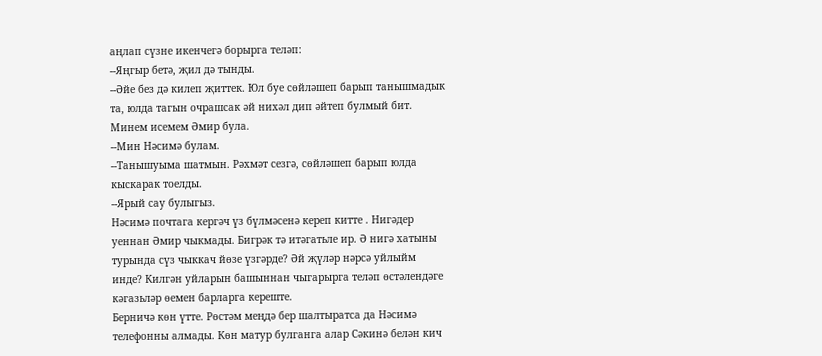аңлап сүзне икенчегә борырга теләп:
--Яңгыр бетә, җил дә тынды.
--Әйе без дә килеп җиттек. Юл буе сөйләшеп барып танышмадык та, юлда тагын очрашсак әй нихәл дип әйтеп булмый бит. Минем исемем Әмир була.
--Мин Нәсимә булам.
--Танышуыма шатмын. Рәхмәт сезгә, сөйләшеп барып юлда кыскарак тоелды.
--Ярый сау булыгыз.
Нәсимә почтага кергәч үз бүлмәсенә кереп китте . Нигәдер уеннан Әмир чыкмады. Бигрәк тә итәгатьле ир. Ә нигә хатыны турында сүз чыккач йөзе үзгәрде? Әй җүләр нәрсә уйлыйм инде? Килгән уйларын башыннан чыгарырга теләп өстәлендәге кәгазьләр өемен барларга кереште.
Берничә көн үтте. Рөстәм меңдә бер шалтыратса да Нәсимә телефонны алмады. Көн матур булганга алар Сәкинә белән кич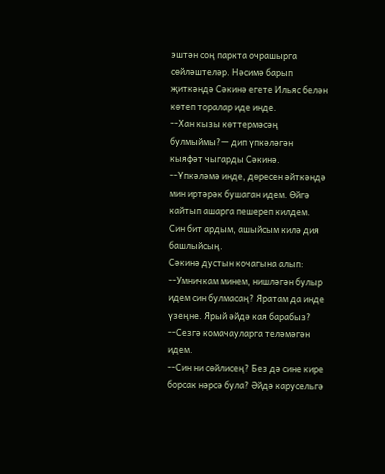эштән соң паркта очрашырга сөйләштеләр. Нәсимә барып җиткәндә Сәкинә егете Ильяс белән көтеп торалар иде инде.
--Хан кызы көттермәсәң булмыймы?— дип үпкәләгән кыяфәт чыгарды Сәкинә.
--Үпкәләмә инде, дөресен әйткәндә мин иртәрәк бушаган идем. Өйгә кайтып ашарга пешереп килдем. Син бит ардым, ашыйсым килә дия башлыйсың.
Сәкинә дустын кочагына алып:
--Умничкам минем, нишләгән булыр идем син булмасаң? Яратам да инде үзеңне. Ярый әйдә кая барабыз?
--Сезгә комачауларга теләмәгән идем.
--Син ни сөйлисең? Без дә сине кире борсак нәрсә була? Әйдә карусельгә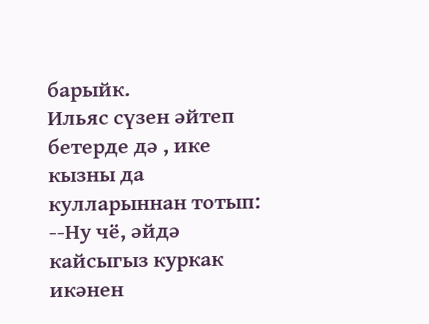барыйк.
Ильяс сүзен әйтеп бетерде дә , ике кызны да кулларыннан тотып:
--Ну чё, әйдә кайсыгыз куркак икәнен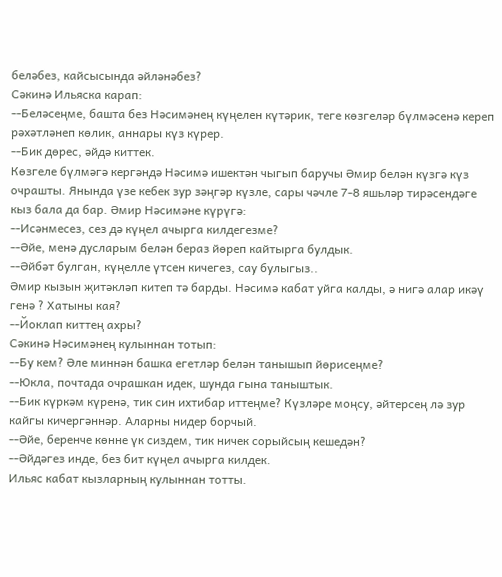беләбез, кайсысында әйләнәбез?
Сәкинә Ильяска карап:
--Беләсеңме, башта без Нәсимәнең күңелен күтәрик, теге көзгеләр бүлмәсенә кереп рәхәтләнеп көлик, аннары күз күрер.
--Бик дөрес, әйдә киттек.
Көзгеле бүлмәгә кергәндә Нәсимә ишектән чыгып баручы Әмир белән күзгә күз очрашты. Янында үзе кебек зур зәңгәр күзле, сары чәчле 7-8 яшьләр тирәсендәге кыз бала да бар. Әмир Нәсимәне күрүгә:
--Исәнмесез, сез дә күңел ачырга килдегезме?
--Әйе, менә дусларым белән бераз йөреп кайтырга булдык.
--Әйбәт булган, күңелле үтсен кичегез, сау булыгыз..
Әмир кызын җитәкләп китеп тә барды. Нәсимә кабат уйга калды, ә нигә алар икәү генә ? Хатыны кая?
--Йоклап киттең ахры?
Сәкинә Нәсимәнең кулыннан тотып:
--Бу кем? Әле миннән башка егетләр белән танышып йөрисеңме?
--Юкла, почтада очрашкан идек, шунда гына таныштык.
--Бик күркәм күренә, тик син ихтибар иттеңме? Күзләре моңсу, әйтерсең лә зур кайгы кичергәннәр. Аларны нидер борчый.
--Әйе, беренче көнне үк сиздем, тик ничек сорыйсың кешедән?
--Әйдәгез инде, без бит күңел ачырга килдек.
Ильяс кабат кызларның кулыннан тотты.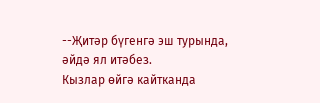--Җитәр бүгенгә эш турында, әйдә ял итәбез.
Кызлар өйгә кайтканда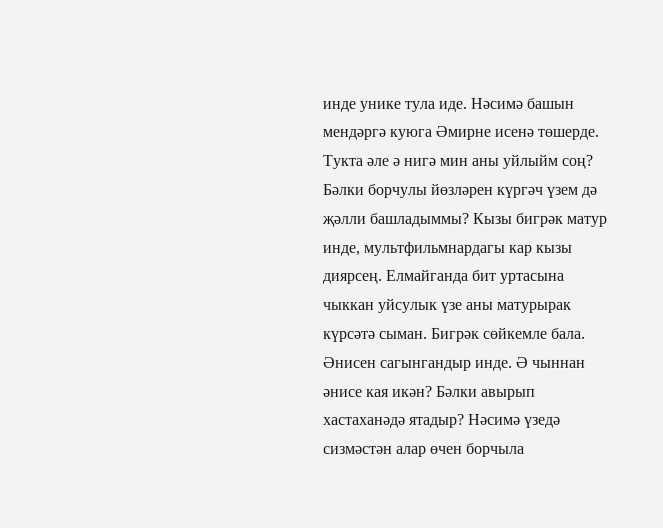инде унике тула иде. Нәсимә башын мендәргә куюга Әмирне исенә төшерде. Тукта әле ә нигә мин аны уйлыйм соң? Бәлки борчулы йөзләрен күргәч үзем дә җәлли башладыммы? Кызы бигрәк матур инде, мультфильмнардагы кар кызы диярсең. Елмайганда бит уртасына чыккан уйсулык үзе аны матурырак күрсәтә сыман. Бигрәк сөйкемле бала. Әнисен сагынгандыр инде. Ә чыннан әнисе кая икән? Бәлки авырып хастаханәдә ятадыр? Нәсимә үзедә сизмәстән алар өчен борчыла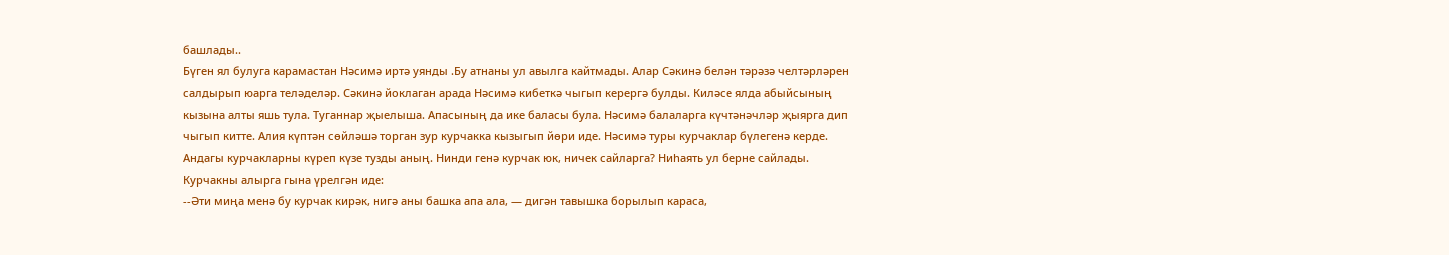башлады..
Бүген ял булуга карамастан Нәсимә иртә уянды .Бу атнаны ул авылга кайтмады. Алар Сәкинә белән тәрәзә челтәрләрен салдырып юарга теләделәр. Сәкинә йоклаган арада Нәсимә кибеткә чыгып керергә булды. Киләсе ялда абыйсының кызына алты яшь тула. Туганнар җыелыша. Апасының да ике баласы була. Нәсимә балаларга күчтәнәчләр җыярга дип чыгып китте. Алия күптән сөйләшә торган зур курчакка кызыгып йөри иде. Нәсимә туры курчаклар бүлегенә керде. Андагы курчакларны күреп күзе тузды аның. Нинди генә курчак юк, ничек сайларга? Ниһаять ул берне сайлады. Курчакны алырга гына үрелгән иде:
--Әти миңа менә бу курчак кирәк, нигә аны башка апа ала, — дигән тавышка борылып караса,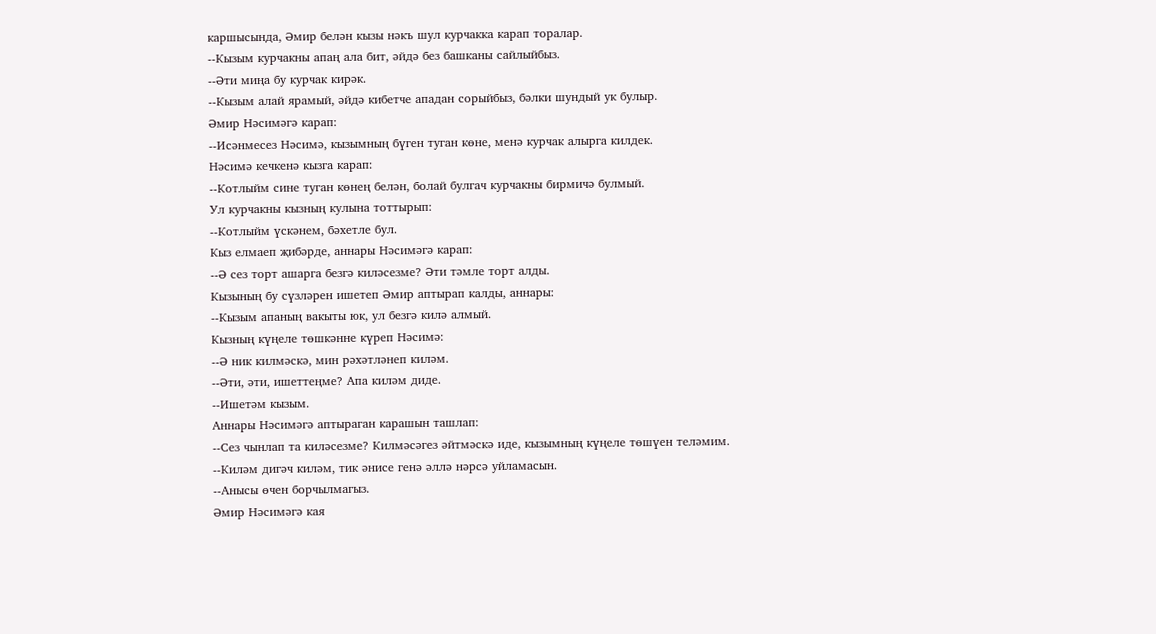каршысында, Әмир белән кызы нәкъ шул курчакка карап торалар.
--Кызым курчакны апаң ала бит, әйдә без башканы сайлыйбыз.
--Әти миңа бу курчак кирәк.
--Кызым алай ярамый, әйдә кибетче ападан сорыйбыз, бәлки шундый ук булыр.
Әмир Нәсимәгә карап:
--Исәнмесез Нәсимә, кызымның бүген туган көне, менә курчак алырга килдек.
Нәсимә кечкенә кызга карап:
--Котлыйм сине туган көнең белән, болай булгач курчакны бирмичә булмый.
Ул курчакны кызның кулына тоттырып:
--Котлыйм үскәнем, бәхетле бул.
Кыз елмаеп җибәрде, аннары Нәсимәгә карап:
--Ә сез торт ашарга безгә киләсезме? Әти тәмле торт алды.
Кызының бу сүзләрен ишетеп Әмир аптырап калды, аннары:
--Кызым апаның вакыты юк, ул безгә килә алмый.
Кызның күңеле төшкәнне күреп Нәсимә:
--Ә ник килмәскә, мин рәхәтләнеп киләм.
--Әти, әти, ишеттеңме? Апа киләм диде.
--Ишетәм кызым.
Аннары Нәсимәгә аптыраган карашын ташлап:
--Сез чынлап та киләсезме? Килмәсәгез әйтмәскә иде, кызымның күңеле төшүен теләмим.
--Киләм дигәч киләм, тик әнисе генә әллә нәрсә уйламасын.
--Анысы өчен борчылмагыз.
Әмир Нәсимәгә кая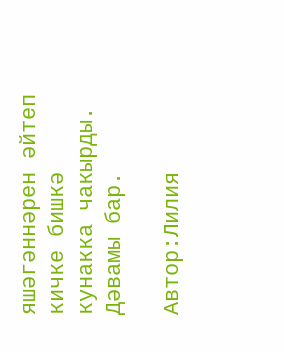яшәгәннәрен әйтеп кичке бишкә кунакка чакырды.
Дәвамы бар.

Автор:Лилия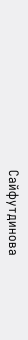Сайфутдинова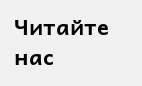Читайте нас